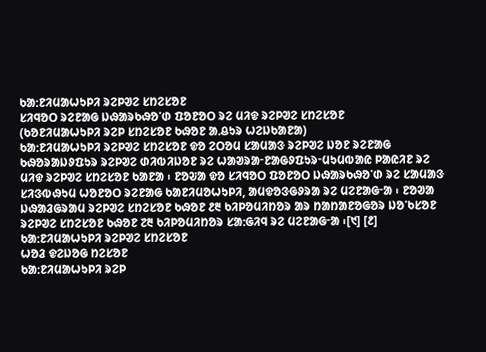ᱠᱟᱺᱱᱤᱢᱟᱦᱩᱞᱤ ᱨᱮᱞᱣᱮ ᱥᱴᱮᱥᱚᱱ
ᱥᱤᱧᱚᱛ ᱨᱮᱱᱟᱜ ᱡᱷᱟᱨᱠᱷᱚᱸᱰ ᱯᱚᱱᱚᱛ ᱨᱮ ᱢᱤᱫ ᱨᱮᱞᱣᱮ ᱥᱴᱮᱥᱚᱱ
(ᱠᱚᱱᱤᱢᱟᱦᱩᱞᱤ ᱨᱮᱞ ᱥᱴᱮᱥᱚᱱ ᱠᱷᱚᱱ ᱟᱹᱪᱩᱨ ᱦᱮᱡᱠᱟᱱᱟ)
ᱠᱟᱺᱱᱤᱢᱟᱦᱩᱞᱤ ᱨᱮᱞᱣᱮ ᱥᱴᱮᱥᱚᱱ ᱫᱚ ᱮᱛᱚᱢ ᱥᱟᱢᱟᱝ ᱨᱮᱞᱣᱮ ᱡᱚᱱ ᱨᱮᱱᱟᱜ ᱠᱷᱚᱨᱟᱡᱽᱯᱩᱨ ᱨᱮᱞᱣᱮ ᱰᱤᱵᱤᱡᱚᱱ ᱨᱮ ᱦᱟᱣᱨᱟᱼᱱᱟᱜᱽᱯᱩᱨᱼᱢᱩᱢᱵᱟᱭ ᱞᱟᱭᱤᱱ ᱨᱮ ᱢᱤᱫ ᱨᱮᱞᱣᱮ ᱥᱴᱮᱥᱚᱱ ᱠᱟᱱᱟ ᱾ ᱱᱚᱶᱟ ᱫᱚ ᱥᱤᱧᱚᱛ ᱯᱚᱱᱚᱛ ᱡᱷᱟᱨᱠᱷᱚᱸᱰ ᱨᱮ ᱥᱟᱢᱟᱝ ᱥᱤᱝᱵᱷᱩᱢ ᱦᱚᱱᱚᱛ ᱨᱮᱱᱟᱜ ᱠᱟᱱᱤᱢᱚᱦᱩᱞᱤ, ᱟᱢᱫᱚᱝᱜᱽᱨᱟ ᱨᱮ ᱢᱮᱱᱟᱜᱼᱟ ᱾ ᱱᱚᱣᱟ ᱡᱷᱟᱲᱜᱨᱟᱢ ᱨᱮᱞᱣᱮ ᱥᱴᱮᱥᱚᱱ ᱠᱷᱚᱱ ᱒᱓ ᱠᱤᱞᱚᱢᱤᱴᱚᱨ ᱟᱨ ᱴᱟᱴᱟᱱᱚᱜᱚᱨ ᱡᱚᱸᱠᱥᱚᱱ ᱨᱮᱞᱣᱮ ᱥᱴᱮᱥᱚᱱ ᱠᱷᱚᱱ ᱗᱓ ᱠᱤᱞᱚᱢᱤᱴᱚᱨ ᱥᱟᱺᱜᱤᱧ ᱨᱮ ᱢᱮᱱᱟᱜᱼᱟ ᱾[᱑] [᱒]
ᱠᱟᱺᱱᱤᱢᱟᱦᱩᱞᱤ ᱨᱮᱞᱣᱮ ᱥᱴᱮᱥᱚᱱ
ᱦᱚᱲ ᱫᱮᱡᱚᱜ ᱴᱮᱥᱚᱱ
ᱠᱟᱺᱱᱤᱢᱟᱦᱩᱞᱤ ᱨᱮᱞ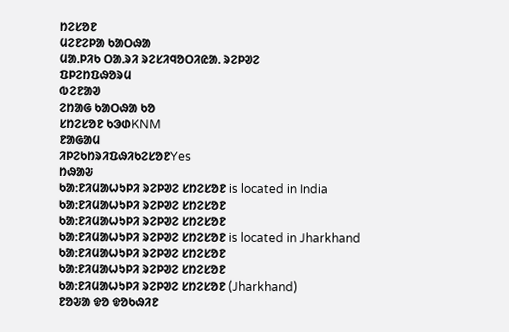ᱴᱮᱥᱚᱱ
ᱢᱮᱱᱮᱞᱟ ᱠᱟᱛᱷᱟ
ᱢᱟᱹᱞᱤᱠ ᱛᱟᱹᱨᱤ ᱨᱮᱥᱤᱧᱚᱛᱤᱭᱟᱹ ᱨᱮᱞᱣᱮ
ᱯᱞᱮᱴᱯᱷᱚᱨᱢ
ᱵᱮᱱᱟᱣ
ᱮᱴᱟᱜ ᱠᱟᱛᱷᱟ ᱠᱚ
ᱥᱴᱮᱥᱚᱱ ᱠᱳᱰKNM
ᱱᱟᱜᱟᱢ
ᱤᱞᱮᱠᱴᱨᱤᱯᱷᱤᱠᱮᱥᱚᱱYes
ᱴᱷᱟᱶ
ᱠᱟᱺᱱᱤᱢᱟᱦᱩᱞᱤ ᱨᱮᱞᱣᱮ ᱥᱴᱮᱥᱚᱱ is located in India
ᱠᱟᱺᱱᱤᱢᱟᱦᱩᱞᱤ ᱨᱮᱞᱣᱮ ᱥᱴᱮᱥᱚᱱ
ᱠᱟᱺᱱᱤᱢᱟᱦᱩᱞᱤ ᱨᱮᱞᱣᱮ ᱥᱴᱮᱥᱚᱱ
ᱠᱟᱺᱱᱤᱢᱟᱦᱩᱞᱤ ᱨᱮᱞᱣᱮ ᱥᱴᱮᱥᱚᱱ is located in Jharkhand
ᱠᱟᱺᱱᱤᱢᱟᱦᱩᱞᱤ ᱨᱮᱞᱣᱮ ᱥᱴᱮᱥᱚᱱ
ᱠᱟᱺᱱᱤᱢᱟᱦᱩᱞᱤ ᱨᱮᱞᱣᱮ ᱥᱴᱮᱥᱚᱱ
ᱠᱟᱺᱱᱤᱢᱟᱦᱩᱞᱤ ᱨᱮᱞᱣᱮ ᱥᱴᱮᱥᱚᱱ (Jharkhand)
ᱱᱚᱶᱟ ᱫᱚ ᱫᱚᱠᱷᱤᱱ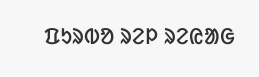ᱯᱩᱨᱵᱚ ᱨᱮᱞ ᱨᱮᱭᱟᱜ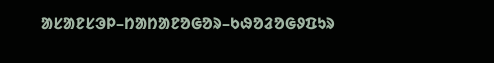ᱟᱥᱟᱱᱥᱳᱞ–ᱴᱟᱴᱟᱱᱚᱜᱚᱨ–ᱠᱷᱚᱲᱚᱜᱽᱯᱩᱨ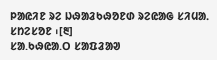ᱞᱟᱭᱤᱱ ᱨᱮ ᱡᱷᱟᱲᱠᱷᱚᱱᱰ ᱨᱮᱭᱟᱜ ᱥᱤᱢᱟᱹ ᱥᱴᱮᱥᱚᱱ ᱾[᱓]
ᱥᱟ.ᱠᱷᱭᱟ.ᱛ ᱥᱟᱯᱲᱟᱣ